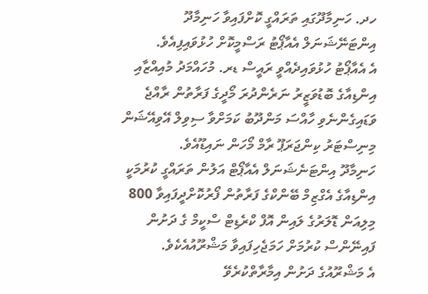ހދ. ހަނިމާދޫގައި ތަރައްގީ ކޮށްފައިވާ ހަނިމާދޫ އިންޓަނޭޝަނަލް އެއާޕޯޓު ރަސްމީކޮށް ހުޅުވައިފިއެވެ.
އެ އެއާޕޯޓު ހުޅުވައިދެއްވީ ރައީސް ޑރ. މުހައްމަދު މުއިއްޒާއި އިންޑިއާގެ ބޮޑުވަޒީރު ނަރެންދުރަ މޯދީގެ ފަރާތުން ރާއްޖެ ވަޑައިގެންނެވި ހާއްސަ މަންދޫބު ކަމަށްވާ ސިވިލް އޭވިއޭޝަން މިނިސްޓަރު ކިންޖަރަޕޫ ރާމް މޯހަން ނައިޑޫއެވެ.
ހަނިމާދޫ އިންޓަނެޝަނަލް އެއާޕޯޓް އަލުން ތަރައްގީ ކުރުމަކީ އިންޑިއާގެ އެގްޒިމް ބޭންކްގެ ފަރާތުން ފޯރުކޮށްދީފައިވާ 800 މިލިއަން ޑޮލަރުގެ ލައިން އޮފް ކްރެޑިޓް ސްކީމް ގެ ދަށުން ފައިނޭންސް ކުރުމަށް ހަމަޖެހިފައިވާ މަޝްރޫއުއެކެވެ.
އެ މަޝްރޫއުގެ ދަށުން އިމާރާތްކުރެވޭ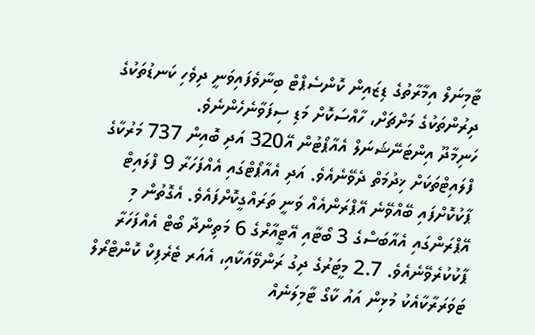ޓާމިނަލް އިމާރާތުގެ ޑިޒައިން ކޮންސެޕްޓް ބިނާވެފައިވަނީ ދިވެހި ކަނޑުތަކުގެ ދިރުންތަކުގެ މަށްޗަށް، ހާއްސަކޮށް މަޑި ސިފަވާނެހެންނެވެ.
ހަނިމާދޫ އިންޓަނޭޝަނަލް އެއާޕޯޓުން އޭ320 އަދި ބޮއިން 737 މަރުކާގެ ފްލައިޓްތަކަށް ޚިދުމަތް ދެވޭނެއެވެ. އަދި އެއާޕޯޓްގައި އެއްފަހަރާ 9 ފްލައިޓް ޕާކުކޮށްފައި ބޭއްވޭނެ އޭޕްރަންއެއް ވަނީ ތަރައްގީކޮށްފައެވެ. އެގޮތުން މި އޭޕްރަންގައި އެއާބަސްގެ 3 ބޯޓާއި އޭޓީއާރްގެ 6 މަތިންދާ ބޯޓް އެއްފަހަރާ ޕާކުކުރެވޭނެއެވެ. 2.7 މީޓަރުގެ ދިގު ރަންވޭއަކާއި، އެއަރ ޓެރެފިކް ކޮންޓްރޯލް ޓަވަރަރާކާއެކު މުޅިން އައު ކާގޯ ޓާމިލަނެއް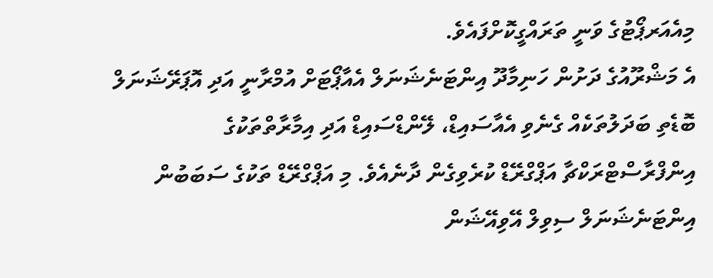މިއެއަރޕޯޓުގެ ވަނީ ތަރައްގީކޮށްފައެވެ.
އެ މަޝްރޫއުގެ ދަށުން ހަނިމާދޫ އިންޓަނެޝަނަލް އެއާޕޯޓަށް އުމްރާނީ އަދި އޮޕަރޭޝަނަލް ބޮޑެތި ބަދަލުތަކެއް ގެނެވި އެއާސައިޑް، ލޭންޑްސައިޑް އަދި އިމާރާތްތަކުގެ އިންފްރާސްޓްރަކްޗާ އަޕްގްރޭޑް ކުރެވިގެން ދާނެއެވެ. މި އަޕްގްރޭޑް ތަކުގެ ސަބަބުން އިންޓަނެޝަނަލް ސިވިލް އޭވިއޭޝަން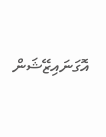އޮގަނައިޒޭޝަން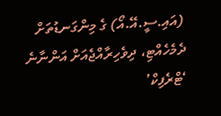(އައި.ސީ.އޭ.އޯ) ގެ މިންގަނޑުތަށް ދެމެހެއްޓި، ދިވެހިރާއްޖެއަށް އަންނާނެ ‘ޓްރެފިކް’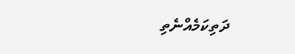ދަތިކަމެއްނެތި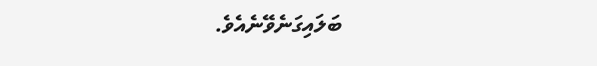ބަލައިގަނެވޭނެއެވެ.